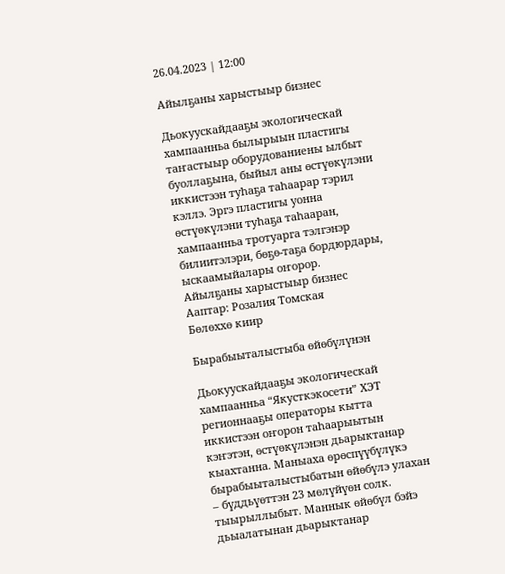26.04.2023 | 12:00

Айылҕаны харыстыыр бизнес

Дьокуускайдааҕы экологическай хампаанньа былырыын пластигы таҥастыыр оборудованиены ылбыт буоллаҕына, быйыл аны өстүөкүлэни иккистээн туһаҕа таһаарар тэрил кэллэ. Эргэ пластигы уонна өстүөкүлэни туһаҕа таһааран, хампаанньа тротуарга тэлгэнэр билиитэлэри, бөҕө-таҕа бордюрдары, ыскаамыйалары оҥорор.
Айылҕаны харыстыыр бизнес
Ааптар: Розалия Томская
Бөлөххө киир

Бырабыыталыстыба өйөбүлүнэн

Дьокуускайдааҕы экологическай хампаанньа “Якусткэкосети” ХЭТ регионнааҕы операторы кытта иккистээн оҥорон таһаарыытын кэҥэтэн, өстүөкүлэнэн дьарыктанар кыахтанна. Маныаха өрөспүүбүлүкэ бырабыыталыстыбатын өйөбүлэ улахан – бүддьүөттэн 23 мөлүйүөн солк. тыырыллыбыт. Маннык өйөбүл бэйэ дьыалатынан дьарыктанар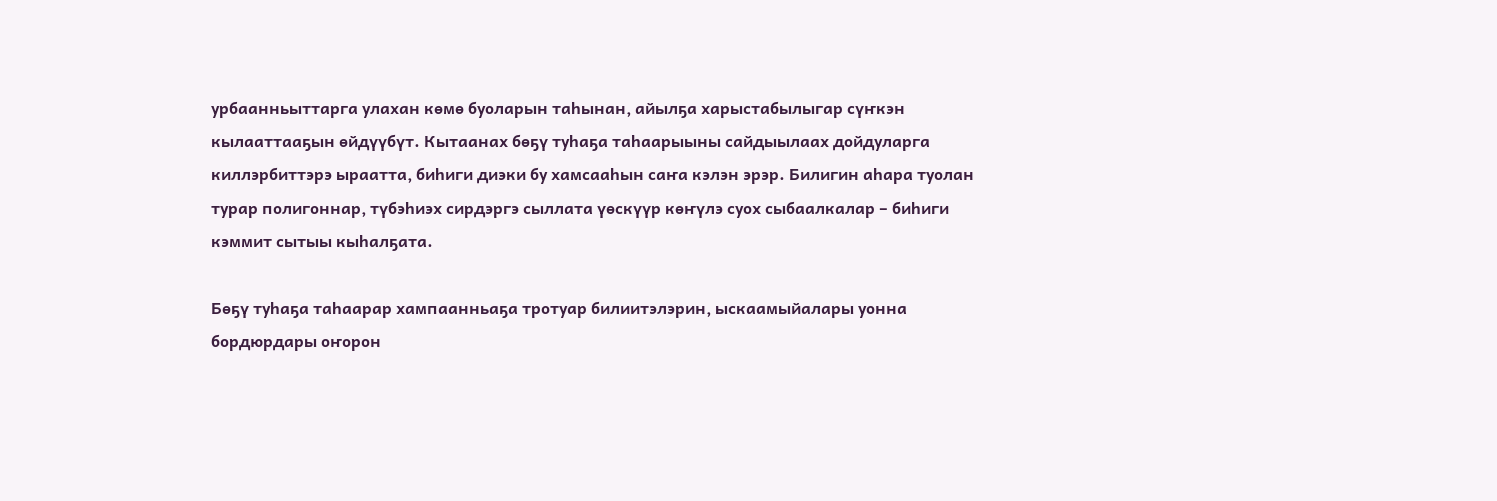урбаанньыттарга улахан көмө буоларын таһынан, айылҕа харыстабылыгар сүҥкэн кылааттааҕын өйдүүбүт. Кытаанах бөҕү туһаҕа таһаарыыны сайдыылаах дойдуларга киллэрбиттэрэ ыраатта, биһиги диэки бу хамсааһын саҥа кэлэн эрэр. Билигин аһара туолан турар полигоннар, түбэһиэх сирдэргэ сыллата үөскүүр көҥүлэ суох сыбаалкалар – биһиги кэммит сытыы кыһалҕата.

Бөҕү туһаҕа таһаарар хампаанньаҕа тротуар билиитэлэрин, ыскаамыйалары уонна бордюрдары оҥорон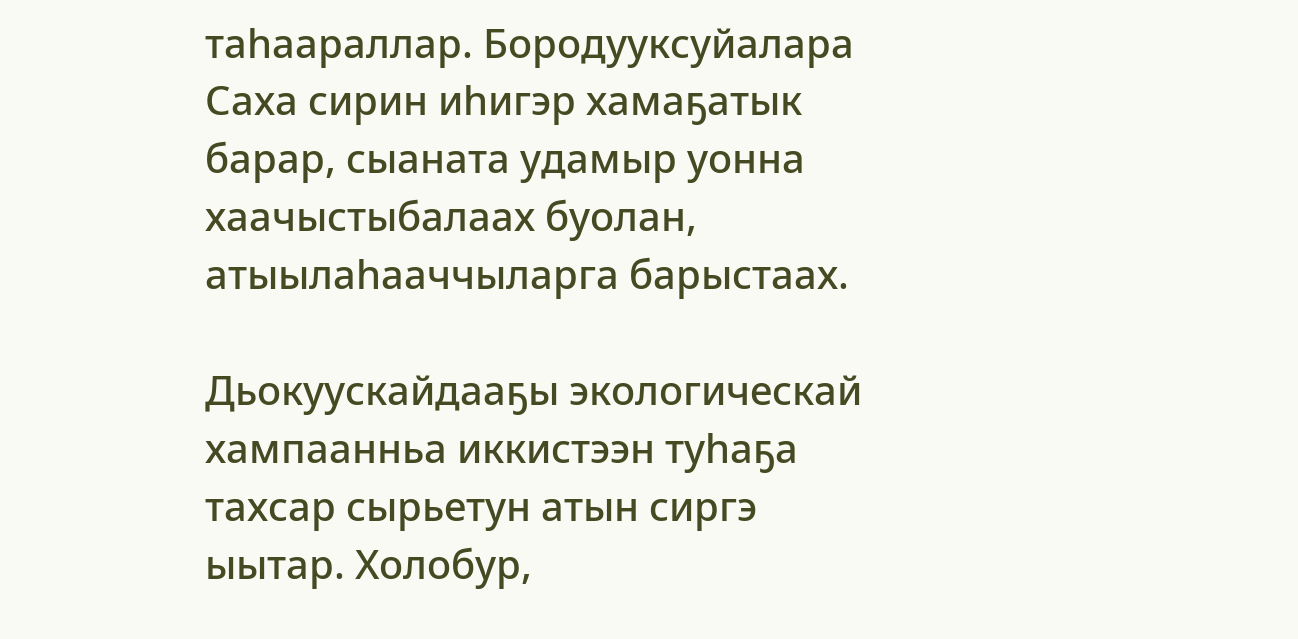таһаараллар. Бородууксуйалара Саха сирин иһигэр хамаҕатык барар, сыаната удамыр уонна хаачыстыбалаах буолан, атыылаһааччыларга барыстаах.

Дьокуускайдааҕы экологическай хампаанньа иккистээн туһаҕа тахсар сырьетун атын сиргэ ыытар. Холобур,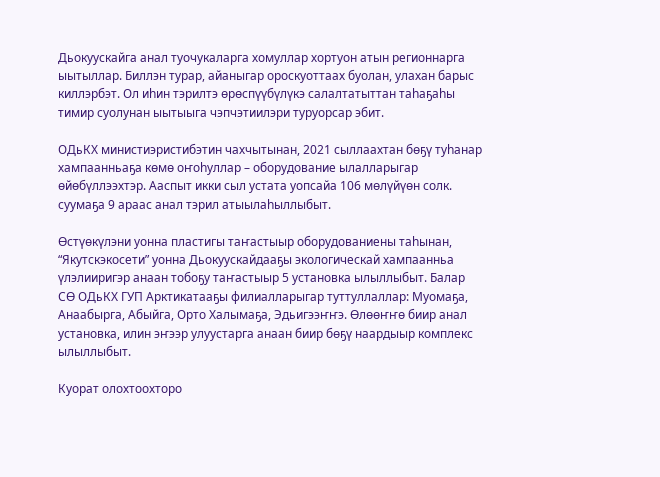Дьокуускайга анал туочукаларга хомуллар хортуон атын регионнарга ыытыллар. Биллэн турар, айаныгар ороскуоттаах буолан, улахан барыс киллэрбэт. Ол иһин тэрилтэ өрөспүүбүлүкэ салалтатыттан таһаҕаһы тимир суолунан ыытыыга чэпчэтиилэри туруорсар эбит.

ОДьКХ министиэристибэтин чахчытынан, 2021 сыллаахтан бөҕү туһанар хампаанньаҕа көмө оҥоһуллар – оборудование ылалларыгар өйөбүллээхтэр. Ааспыт икки сыл устата уопсайа 106 мөлүйүөн солк. суумаҕа 9 араас анал тэрил атыылаһыллыбыт.

Өстүөкүлэни уонна пластигы таҥастыыр оборудованиены таһынан, “Якутскэкосети” уонна Дьокуускайдааҕы экологическай хампаанньа үлэлииригэр анаан тобоҕу таҥастыыр 5 установка ылыллыбыт. Балар СӨ ОДьКХ ГУП Арктикатааҕы филиалларыгар туттуллаллар: Муомаҕа, Анаабырга, Абыйга, Орто Халымаҕа, Эдьигээҥҥэ. Өлөөҥҥө биир анал установка, илин эҥээр улуустарга анаан биир бөҕү наардыыр комплекс ылыллыбыт.

Куорат олохтоохторо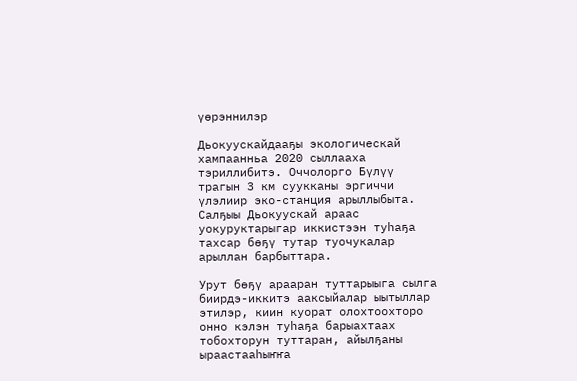үөрэннилэр

Дьокуускайдааҕы экологическай хампаанньа 2020 сыллааха тэриллибитэ. Оччолорго Бүлүү трагын 3 км суукканы эргиччи үлэлиир эко-станция арыллыбыта. Салҕыы Дьокуускай араас уокуруктарыгар иккистээн туһаҕа тахсар бөҕү тутар туочукалар арыллан барбыттара.

Урут бөҕү арааран туттарыыга сылга биирдэ-иккитэ ааксыйалар ыытыллар этилэр, киин куорат олохтоохторо онно кэлэн туһаҕа барыахтаах тобохторун туттаран, айылҕаны ыраастааһыҥҥа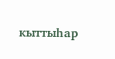кыттыһар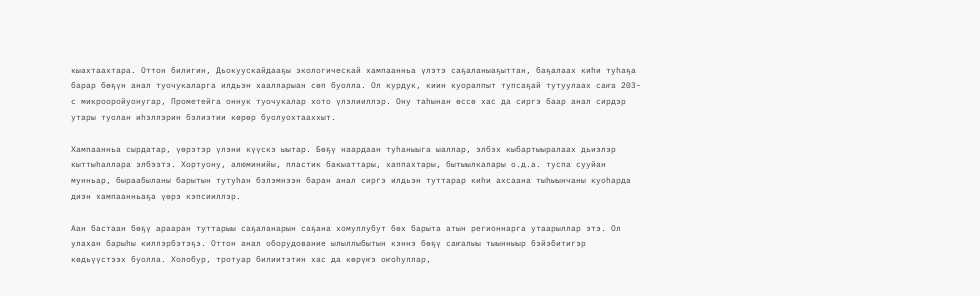кыахтаахтара. Оттон билигин, Дьокуускайдааҕы экологическай хампаанньа үлэтэ саҕаланыаҕыттан, баҕалаах киһи туһаҕа барар бөҕүн анал туочукаларга илдьэн хаалларыан сөп буолла. Ол курдук, киин куораппыт тупсаҕай тутуулаах саҥа 203-с микрооройуонугар, Прометейга оннук туочукалар хото үлэлииллэр. Ону таһынан өссө хас да сиргэ баар анал сирдэр утары туолан иһэллэрин бэлиэтии көрөр буолуохтааххыт.

Хампаанньа сырдатар, үөрэтэр үлэни күүскэ ыытар. Бөҕү наардаан туһаныыга ыаллар, элбэх кыбартыыралаах дьиэлэр кыттыһаллара элбээтэ. Хортуону, алюминийы, пластик бакыаттары, хаппахтары, бытыылкалары о.д.а. туспа сууйан мунньар, быраабыланы барытын тутуһан бэлэмнээн баран анал сиргэ илдьэн туттарар киһи ахсаана тыһыынчаны куоһарда диэн хампаанньаҕа үөрэ кэпсииллэр.

Аан бастаан бөҕү арааран туттарыы саҕаланарын саҕана хомуллубут бөх барыта атын регионнарга утаарыллар этэ. Ол улахан барыһы киллэрбэтэҕэ. Оттон анал оборудование ылыллыбытын кэннэ бөҕү саҥалыы тыынныыр бэйэбитигэр көдьүүстээх буолла. Холобур, тротуар билиитэтин хас да көрүҥэ оҥоһуллар,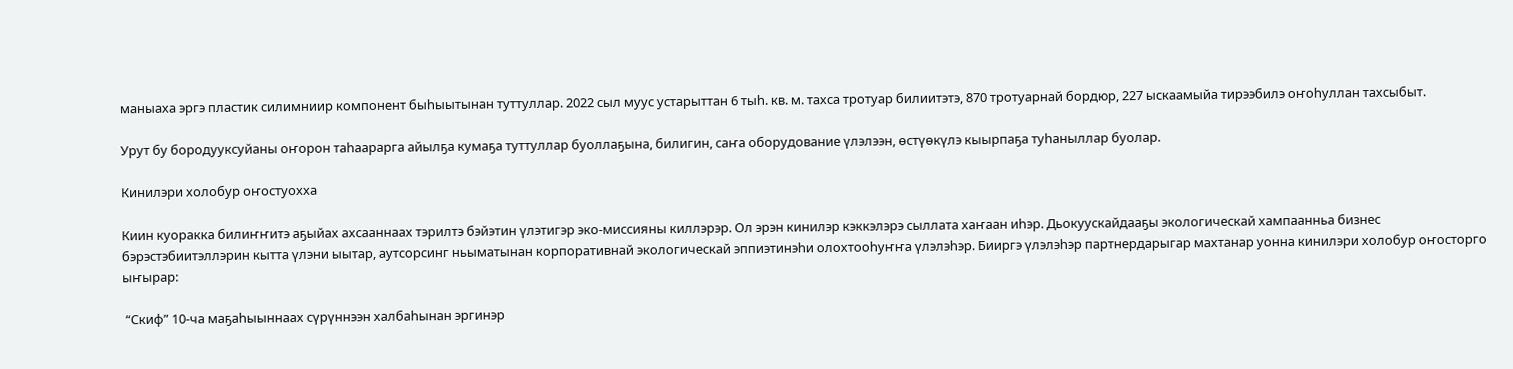маныаха эргэ пластик силимниир компонент быһыытынан туттуллар. 2022 сыл муус устарыттан 6 тыһ. кв. м. тахса тротуар билиитэтэ, 870 тротуарнай бордюр, 227 ыскаамыйа тирээбилэ оҥоһуллан тахсыбыт.

Урут бу бородууксуйаны оҥорон таһаарарга айылҕа кумаҕа туттуллар буоллаҕына, билигин, саҥа оборудование үлэлээн, өстүөкүлэ кыырпаҕа туһаныллар буолар.

Кинилэри холобур оҥостуохха

Киин куоракка билиҥҥитэ аҕыйах ахсааннаах тэрилтэ бэйэтин үлэтигэр эко-миссияны киллэрэр. Ол эрэн кинилэр кэккэлэрэ сыллата хаҥаан иһэр. Дьокуускайдааҕы экологическай хампаанньа бизнес бэрэстэбиитэллэрин кытта үлэни ыытар, аутсорсинг ньыматынан корпоративнай экологическай эппиэтинэһи олохтооһуҥҥа үлэлэһэр. Бииргэ үлэлэһэр партнердарыгар махтанар уонна кинилэри холобур оҥосторго ыҥырар:

 “Скиф” 10-ча маҕаһыыннаах сүрүннээн халбаһынан эргинэр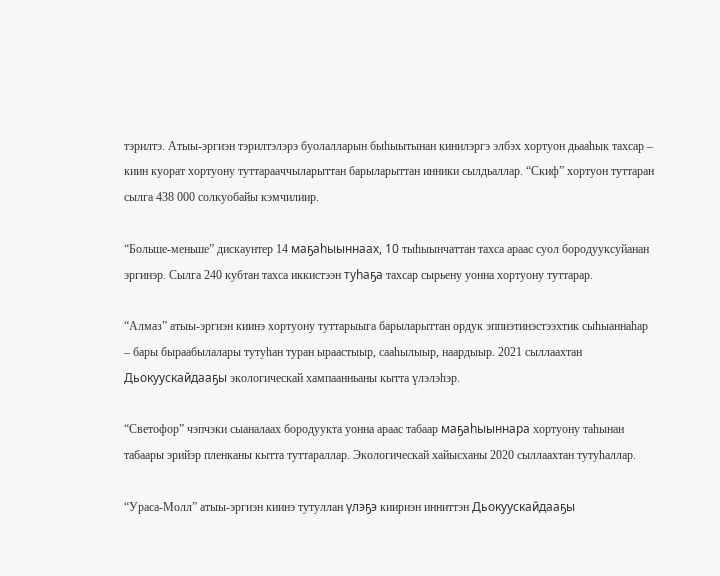тэрилтэ. Атыы-эргиэн тэрилтэлэрэ буолалларын быһыытынан кинилэргэ элбэх хортуон дьааһык тахсар – киин куорат хортуону туттарааччыларыттан барыларыттан инники сылдьаллар. “Скиф” хортуон туттаран сылга 438 000 солкуобайы кэмчилиир.

“Больше-меньше” дискаунтер 14 маҕаһыыннаах, 10 тыһыынчаттан тахса араас суол бородууксуйанан эргинэр. Сылга 240 кубтан тахса иккистээн туһаҕа тахсар сырьену уонна хортуону туттарар.

“Алмаз” атыы-эргиэн киинэ хортуону туттарыыга барыларыттан ордук эппиэтинэстээхтик сыһыаннаһар – бары быраабылалары тутуһан туран ыраастыыр, сааһылыыр, наардыыр. 2021 сыллаахтан Дьокуускайдааҕы экологическай хампаанньаны кытта үлэлэһэр.

“Светофор” чэпчэки сыаналаах бородуукта уонна араас табаар маҕаһыыннара хортуону таһынан табаары эрийэр пленканы кытта туттараллар. Экологическай хайысханы 2020 сыллаахтан тутуһаллар.

“Ураса-Молл” атыы-эргиэн киинэ тутуллан үлэҕэ киириэн инниттэн Дьокуускайдааҕы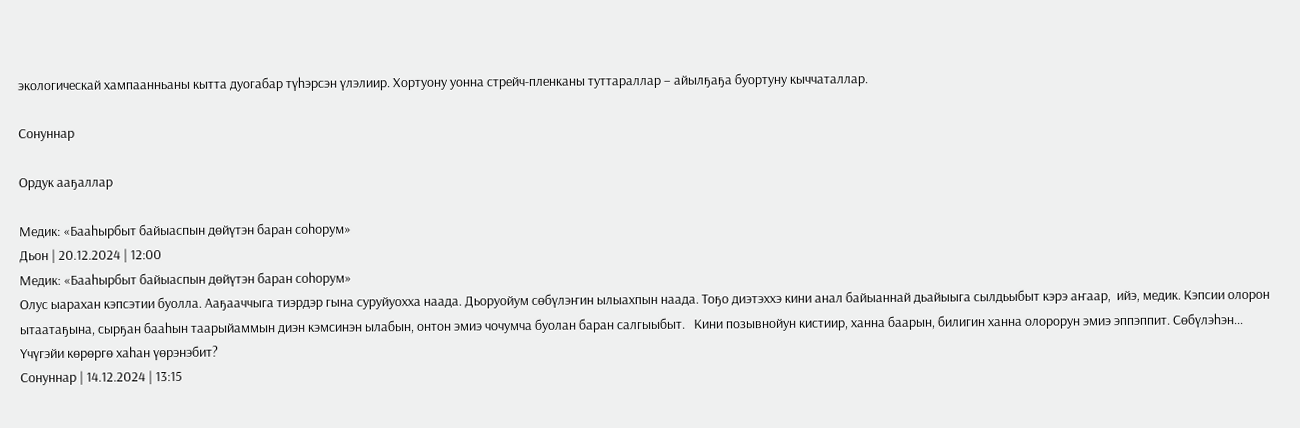экологическай хампаанньаны кытта дуогабар түһэрсэн үлэлиир. Хортуону уонна стрейч-пленканы туттараллар – айылҕаҕа буортуну кыччаталлар.

Сонуннар

Ордук ааҕаллар

Медик: «Бааһырбыт байыаспын дөйүтэн баран соһорум»
Дьон | 20.12.2024 | 12:00
Медик: «Бааһырбыт байыаспын дөйүтэн баран соһорум»
Олус ыарахан кэпсэтии буолла. Ааҕааччыга тиэрдэр гына суруйуохха наада. Дьоруойум сөбүлэҥин ылыахпын наада. Тоҕо диэтэххэ кини анал байыаннай дьайыыга сылдьыбыт кэрэ аҥаар,  ийэ, медик. Кэпсии олорон ытаатаҕына, сырҕан бааһын таарыйаммын диэн кэмсинэн ылабын, онтон эмиэ чочумча буолан баран салгыыбыт.   Кини позывнойун кистиир, ханна баарын, билигин ханна олорорун эмиэ эппэппит. Сөбүлэһэн...
Үчүгэйи көрөргө хаһан үөрэнэбит?
Сонуннар | 14.12.2024 | 13:15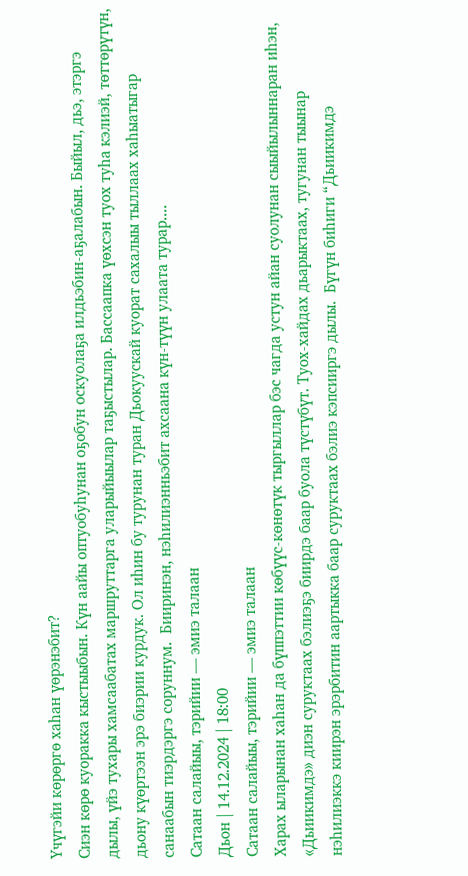Үчүгэйи көрөргө хаһан үөрэнэбит?
Сиэн көрө куоракка кыстыыбын. Күн аайы оптуобуһунан оҕобун оскуолаҕа илдьэбин-аҕалабын. Быйыл, дьэ, этэргэ дылы, үйэ тухары хамсаабатах маршруттарга уларыйыылар таҕыстылар. Бассаапка үөхсэн туох туһа кэлиэй, төттөрүтүн, дьону күөртээн эрэ биэрии курдук. Ол иһин бу турунан туран Дьокуускай куорат сахалыы тыллаах хаһыатыгар санаабын тиэрдэргэ соруннум.  Бииринэн, нэһилиэнньэбит ахсаана күн-түүн улаата турар....
Сатаан салайыы, тэрийии — эмиэ талаан
Дьон | 14.12.2024 | 18:00
Сатаан салайыы, тэрийии — эмиэ талаан
Харах ыларынан хаһан да бүппэттии көбүүс-көнөтүк тыргыллар бэс чагда устун айан суолунан сыыйылыннаран иһэн, «Дьиикимдэ» диэн суруктаах бэлиэҕэ биирдэ баар буола түстүбүт. Туох-хайдах дьарыктаах, тугунан тыынар нэһилиэккэ киирэн эрэрбитин аартыкка баар суруктаах бэлиэ кэпсииргэ дылы.  Бүгүн биһиги “Дьиикимдэ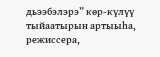дьээбэлэрэ” көр-күлүү тыйаатырын артыыһа, режиссера,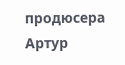продюсера Артур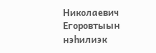Николаевич Егоровтыын нэһилиэк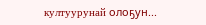култуурунай олоҕун...